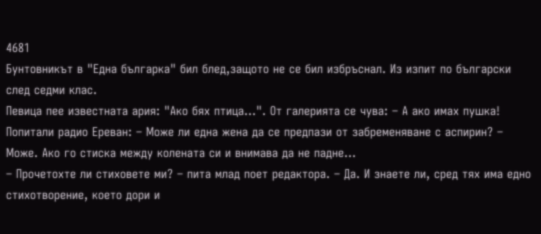4681
Бунтовникът в "Една българка" бил блед,защото не се бил избръснал. Из изпит по български след седми клас.
Певица пее известната ария: "Ако бях птица…". От галерията се чува: – А ако имах пушка!
Попитали радио Ереван: – Може ли една жена да се предпази от забременяване с аспирин? – Може. Ако го стиска между колената си и внимава да не падне…
– Прочетохте ли стиховете ми? – пита млад поет редактора. – Да. И знаете ли, сред тях има едно стихотворение, което дори и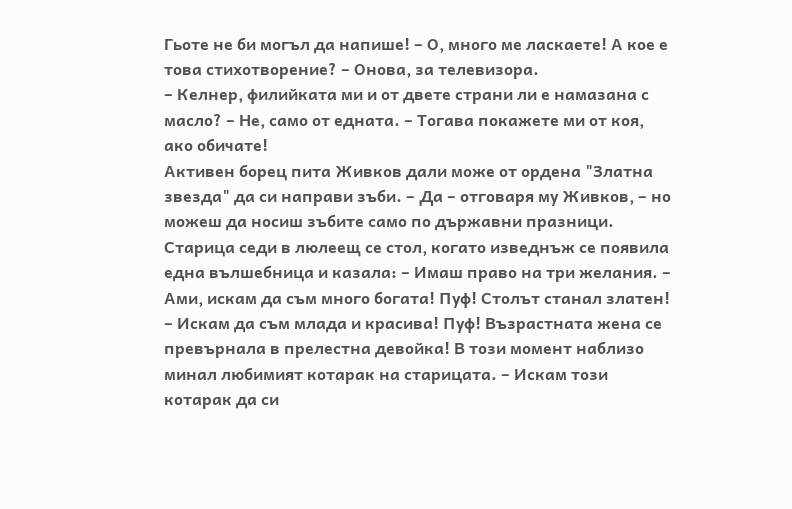Гьоте не би могъл да напише! – О, много ме ласкаете! А кое е това стихотворение? – Онова, за телевизора.
– Келнер, филийката ми и от двете страни ли е намазана с масло? – Не, само от едната. – Тогава покажете ми от коя, ако обичате!
Активен борец пита Живков дали може от ордена "Златна звезда" да си направи зъби. – Да – отговаря му Живков, – но можеш да носиш зъбите само по държавни празници.
Старица седи в люлеещ се стол, когато изведнъж се появила една вълшебница и казала: – Имаш право на три желания. – Ами, искам да съм много богата! Пуф! Столът станал златен! – Искам да съм млада и красива! Пуф! Възрастната жена се превърнала в прелестна девойка! В този момент наблизо минал любимият котарак на старицата. – Искам този котарак да си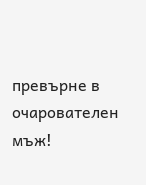превърне в очарователен мъж!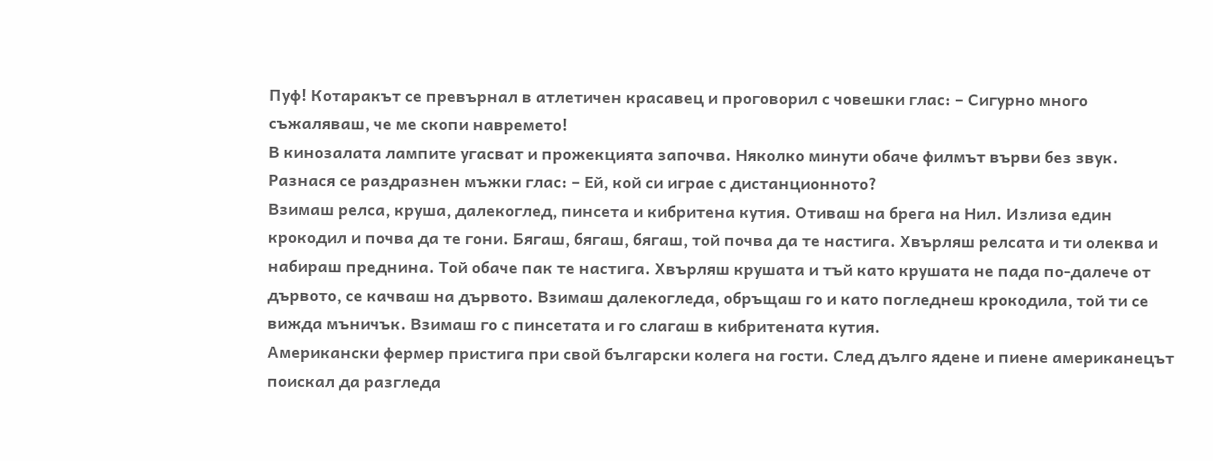Пуф! Котаракът се превърнал в атлетичен красавец и проговорил с човешки глас: – Сигурно много съжаляваш, че ме скопи навремето!
В кинозалата лампите угасват и прожекцията започва. Няколко минути обаче филмът върви без звук. Разнася се раздразнен мъжки глас: – Ей, кой си играе с дистанционното?
Взимаш релса, круша, далекоглед, пинсета и кибритена кутия. Отиваш на брега на Нил. Излиза един крокодил и почва да те гони. Бягаш, бягаш, бягаш, той почва да те настига. Хвърляш релсата и ти олеква и набираш преднина. Той обаче пак те настига. Хвърляш крушата и тъй като крушата не пада по-далече от дървото, се качваш на дървото. Взимаш далекогледа, обръщаш го и като погледнеш крокодила, той ти се вижда мъничък. Взимаш го с пинсетата и го слагаш в кибритената кутия.
Американски фермер пристига при свой български колега на гости. След дълго ядене и пиене американецът поискал да разгледа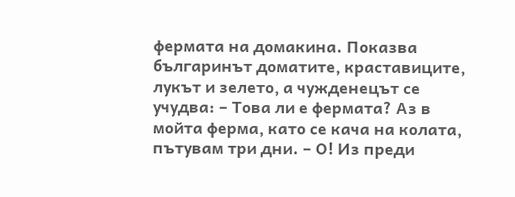фермата на домакина. Показва българинът доматите, краставиците, лукът и зелето, а чужденецът се учудва: – Това ли е фермата? Аз в мойта ферма, като се кача на колата, пътувам три дни. – О! Из преди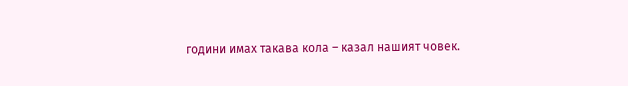години имах такава кола – казал нашият човек.